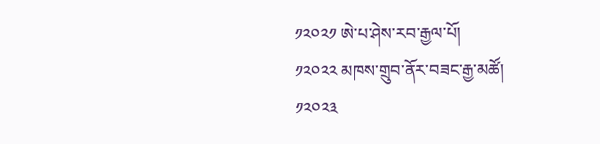༡༢༠༢༡ ཨེ་པ་ཤེས་རབ་རྒྱལ་པོ།
༡༢༠༢༢ མཁས་གྲུབ་ནོར་བཟང་རྒྱ་མཚོ།
༡༢༠༢༣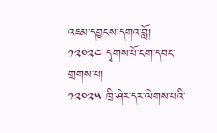འཇམ་དབྱངས་དགའ་བློ།
༡༢༠༢༤ དྭགས་པོ་ངག་དབང་གྲགས་པ།
༡༢༠༢༥ ཁྲི་ཤེར་དར་ལེགས་པའི་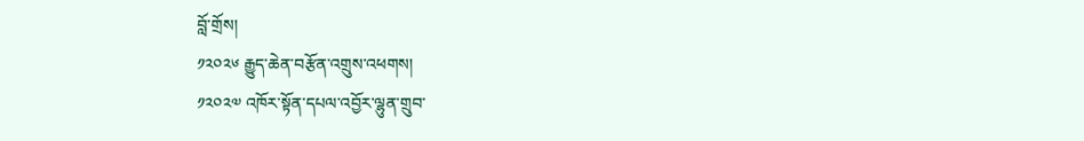བློ་གྲོས།
༡༢༠༢༦ རྒྱུད་ཆེན་བརྩོན་འགྲུས་འཕགས།
༡༢༠༢༧ འཁོར་སྟོན་དཔལ་འབྱོར་ལྷུན་གྲུབ་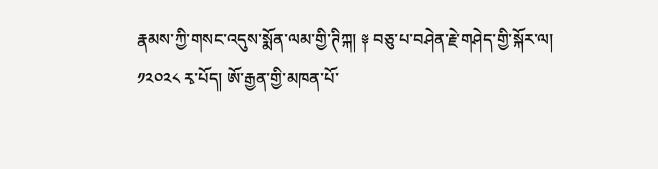རྣམས་ཀྱི་གསང་འདུས་སྨོན་ལམ་གྱི་ཊིཀྐ། ༈ བཅུ་པ་བཤེན་རྗེ་གཤེད་གྱི་སྐོར་ལ།
༡༢༠༢༨ རྭ་པོད། ཨོ་རྒྱན་གྱི་མཁན་པོ་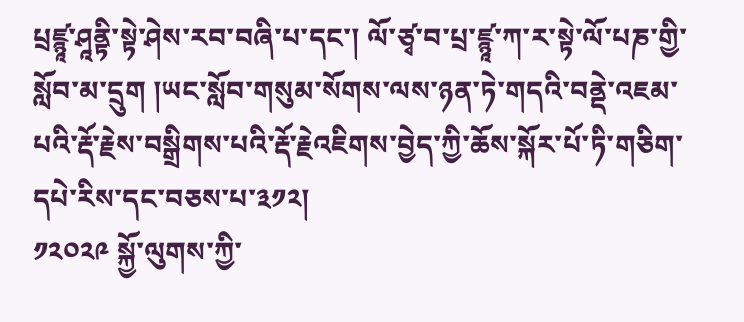པྲཛྙཱ་ཤཱནྟི་སྟེ་ཤེས་རབ་བཞི་པ་དང་། ལོ་ཙྭ་བ་པྲ་ཛྙཱ་ཀ་ར་སྟེ་ལོ་པཎ་གྱི་སློབ་མ་དྲུག །ཡང་སློབ་གསུམ་སོགས་ལས་ཉན་ཏེ་གདའི་བནྡེ་འཇམ་པའི་རྡོ་རྗེས་བསྒྲིགས་པའི་རྡོ་རྗེའཇིགས་བྱེད་ཀྱི་ཆོས་སྐོར་པོ་ཏི་གཅིག་དཔེ་རིས་དང་བཅས་པ་༣༡༢།
༡༢༠༢༩ སྐྱོ་ལུགས་ཀྱི་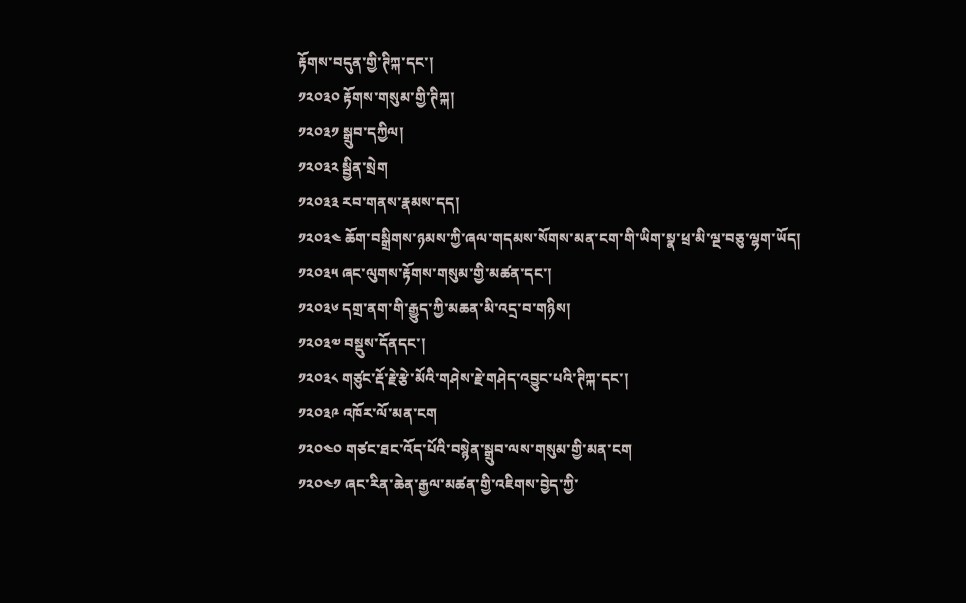རྟོགས་བདུན་གྱི་ཊིཀྐ་དང་།
༡༢༠༣༠ རྟོགས་གསུམ་གྱི་ཊིཀྐ།
༡༢༠༣༡ སྒྲུབ་དཀྱིལ།
༡༢༠༣༢ སྦྱིན་སྲེག
༡༢༠༣༣ རབ་གནས་རྣམས་དད།
༡༢༠༣༤ ཆོག་བསྒྲིགས་ཉམས་ཀྱི་ཞལ་གདམས་སོགས་མན་ངག་གི་ཡིག་སྣ་ཕྲ་མི་ལྔ་བཅུ་ལྷག་ཡོད།
༡༢༠༣༥ ཞང་ལུགས་རྟོགས་གསུམ་གྱི་མཚན་དང་།
༡༢༠༣༦ དགྲ་ནག་གི་རྒྱུད་ཀྱི་མཆན་མི་འདྲ་བ་གཉིས།
༡༢༠༣༧ བསྡུས་དོནདང་།
༡༢༠༣༨ གཙུང་རྡོ་རྗེ་རྩེ་མོའི་གཤེས་རྗེ་གཤེད་འབྱུང་པའི་ཊིཀྐ་དང་།
༡༢༠༣༩ འཁོར་ལོ་མན་ངག
༡༢༠༤༠ གཙང་ཐང་འོད་པོའི་བསྙེན་སྒྲུབ་ལས་གསུམ་གྱི་མན་ངག
༡༢༠༤༡ ཞང་རིན་ཆེན་རྒྱལ་མཚན་གྱི་འཇིགས་བྱེད་ཀྱི་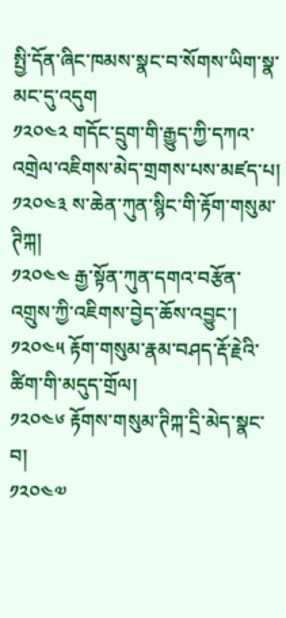སྤྱི་དོན་ཞིང་ཁམས་སྣང་བ་སོགས་ཡིག་སྣ་མང་དུ་འདུག
༡༢༠༤༢ གདོང་དྲུག་གི་རྒྱུད་ཀྱི་དཀའ་འགྲེལ་འཇིགས་མེད་གྲགས་པས་མཛད་པ།
༡༢༠༤༣ ས་ཆེན་ཀུན་སྙིང་གི་རྟོག་གསུམ་ཊིཀྐ།
༡༢༠༤༤ རྒྱ་སྟོན་ཀུན་དགའ་བརྩོན་འགྲུས་ཀྱི་འཇིགས་བྱེད་ཆོས་འབྱུང་།
༡༢༠༤༥ རྟོག་གསུམ་རྣམ་བཤད་རྡོ་རྗེའི་ཚིག་གི་མདུད་གྲོལ།
༡༢༠༤༦ རྟོགས་གསུམ་ཊིཀྐ་དྲི་མེད་སྣང་བ།
༡༢༠༤༧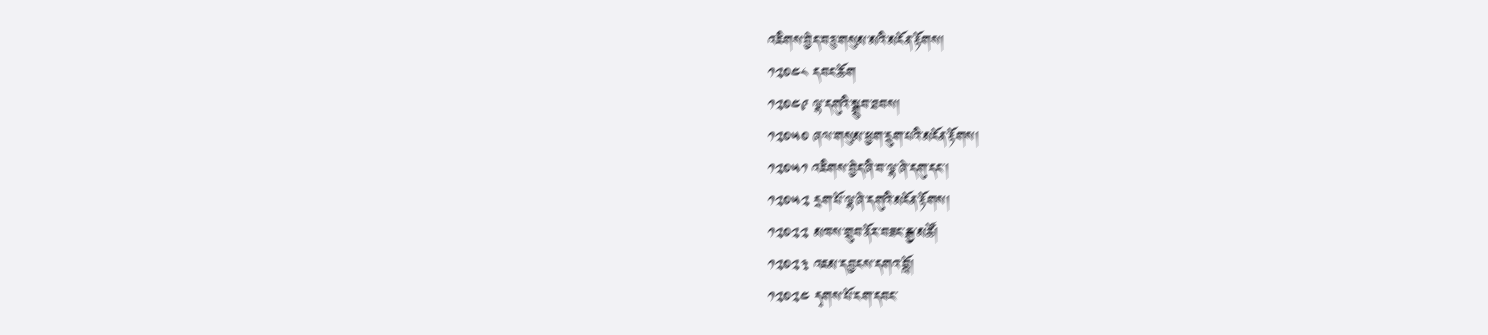འཇིགས་བྱེད་བཅུ་གསུམ་མའི་མངོན་རྟོགས།
༡༢༠༤༨ དབང་ཆོག
༡༢༠༤༩ ལྷ་དགུའི་སྒྲུབ་ཐབས།
༡༢༠༥༠ ཞལ་གསུམ་ཕྱག་དྲུག་པའི་མངོན་རྟོགས།
༡༢༠༥༡ འཇིགས་བྱེད་ཞི་བ་ལྷ་ཞེ་དགུ་དང་།
༡༢༠༥༢ དྲག་པོ་ལྷ་ཞེ་དགུའི་མངོན་རྟོགས།
༡༢༠༢༢ མཁས་གྲུབ་ནོར་བཟང་རྒྱ་མཚོ།
༡༢༠༢༣ འཇམ་དབྱངས་དགའ་བློ།
༡༢༠༢༤ དྭགས་པོ་ངག་དབང་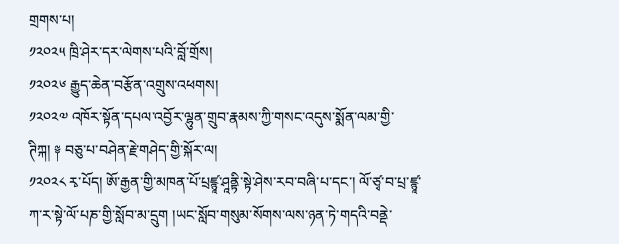གྲགས་པ།
༡༢༠༢༥ ཁྲི་ཤེར་དར་ལེགས་པའི་བློ་གྲོས།
༡༢༠༢༦ རྒྱུད་ཆེན་བརྩོན་འགྲུས་འཕགས།
༡༢༠༢༧ འཁོར་སྟོན་དཔལ་འབྱོར་ལྷུན་གྲུབ་རྣམས་ཀྱི་གསང་འདུས་སྨོན་ལམ་གྱི་ཊིཀྐ། ༈ བཅུ་པ་བཤེན་རྗེ་གཤེད་གྱི་སྐོར་ལ།
༡༢༠༢༨ རྭ་པོད། ཨོ་རྒྱན་གྱི་མཁན་པོ་པྲཛྙཱ་ཤཱནྟི་སྟེ་ཤེས་རབ་བཞི་པ་དང་། ལོ་ཙྭ་བ་པྲ་ཛྙཱ་ཀ་ར་སྟེ་ལོ་པཎ་གྱི་སློབ་མ་དྲུག །ཡང་སློབ་གསུམ་སོགས་ལས་ཉན་ཏེ་གདའི་བནྡེ་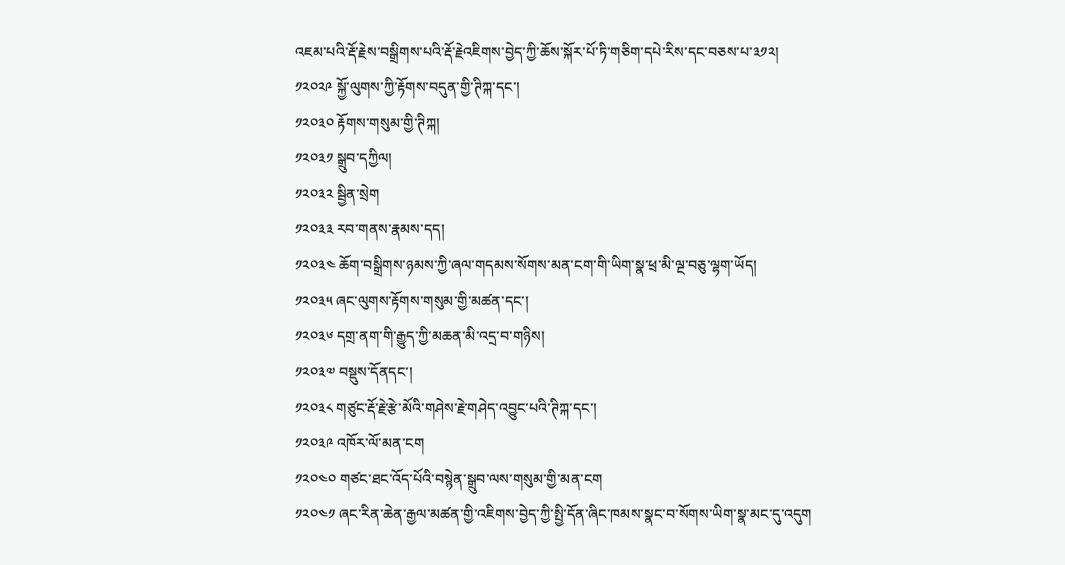འཇམ་པའི་རྡོ་རྗེས་བསྒྲིགས་པའི་རྡོ་རྗེའཇིགས་བྱེད་ཀྱི་ཆོས་སྐོར་པོ་ཏི་གཅིག་དཔེ་རིས་དང་བཅས་པ་༣༡༢།
༡༢༠༢༩ སྐྱོ་ལུགས་ཀྱི་རྟོགས་བདུན་གྱི་ཊིཀྐ་དང་།
༡༢༠༣༠ རྟོགས་གསུམ་གྱི་ཊིཀྐ།
༡༢༠༣༡ སྒྲུབ་དཀྱིལ།
༡༢༠༣༢ སྦྱིན་སྲེག
༡༢༠༣༣ རབ་གནས་རྣམས་དད།
༡༢༠༣༤ ཆོག་བསྒྲིགས་ཉམས་ཀྱི་ཞལ་གདམས་སོགས་མན་ངག་གི་ཡིག་སྣ་ཕྲ་མི་ལྔ་བཅུ་ལྷག་ཡོད།
༡༢༠༣༥ ཞང་ལུགས་རྟོགས་གསུམ་གྱི་མཚན་དང་།
༡༢༠༣༦ དགྲ་ནག་གི་རྒྱུད་ཀྱི་མཆན་མི་འདྲ་བ་གཉིས།
༡༢༠༣༧ བསྡུས་དོནདང་།
༡༢༠༣༨ གཙུང་རྡོ་རྗེ་རྩེ་མོའི་གཤེས་རྗེ་གཤེད་འབྱུང་པའི་ཊིཀྐ་དང་།
༡༢༠༣༩ འཁོར་ལོ་མན་ངག
༡༢༠༤༠ གཙང་ཐང་འོད་པོའི་བསྙེན་སྒྲུབ་ལས་གསུམ་གྱི་མན་ངག
༡༢༠༤༡ ཞང་རིན་ཆེན་རྒྱལ་མཚན་གྱི་འཇིགས་བྱེད་ཀྱི་སྤྱི་དོན་ཞིང་ཁམས་སྣང་བ་སོགས་ཡིག་སྣ་མང་དུ་འདུག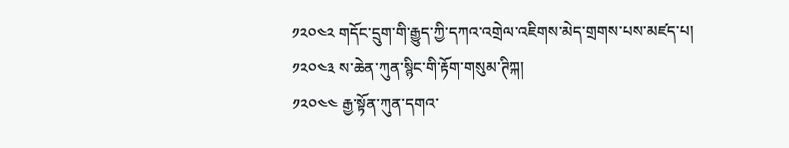༡༢༠༤༢ གདོང་དྲུག་གི་རྒྱུད་ཀྱི་དཀའ་འགྲེལ་འཇིགས་མེད་གྲགས་པས་མཛད་པ།
༡༢༠༤༣ ས་ཆེན་ཀུན་སྙིང་གི་རྟོག་གསུམ་ཊིཀྐ།
༡༢༠༤༤ རྒྱ་སྟོན་ཀུན་དགའ་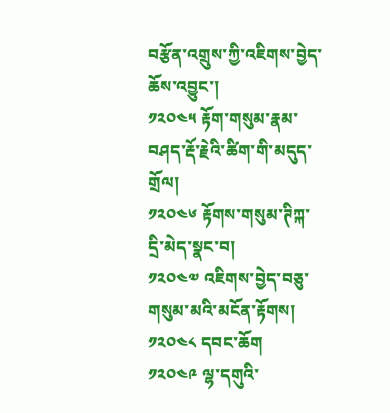བརྩོན་འགྲུས་ཀྱི་འཇིགས་བྱེད་ཆོས་འབྱུང་།
༡༢༠༤༥ རྟོག་གསུམ་རྣམ་བཤད་རྡོ་རྗེའི་ཚིག་གི་མདུད་གྲོལ།
༡༢༠༤༦ རྟོགས་གསུམ་ཊིཀྐ་དྲི་མེད་སྣང་བ།
༡༢༠༤༧ འཇིགས་བྱེད་བཅུ་གསུམ་མའི་མངོན་རྟོགས།
༡༢༠༤༨ དབང་ཆོག
༡༢༠༤༩ ལྷ་དགུའི་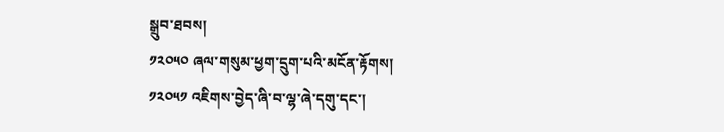སྒྲུབ་ཐབས།
༡༢༠༥༠ ཞལ་གསུམ་ཕྱག་དྲུག་པའི་མངོན་རྟོགས།
༡༢༠༥༡ འཇིགས་བྱེད་ཞི་བ་ལྷ་ཞེ་དགུ་དང་།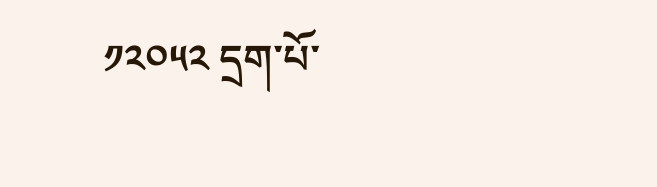༡༢༠༥༢ དྲག་པོ་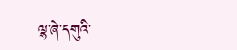ལྷ་ཞེ་དགུའི་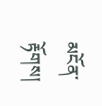མངོན་རྟོགས།